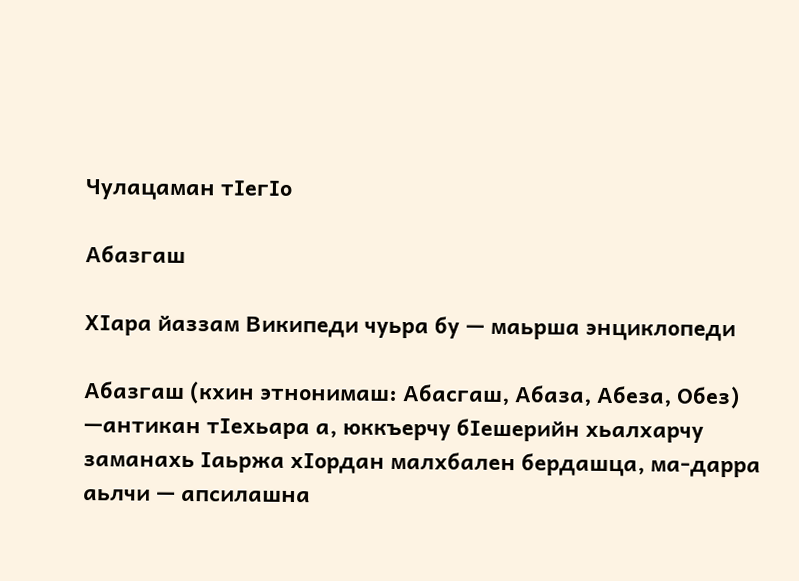Чулацаман тӀегӀо

Абазгаш

ХӀара йаззам Википеди чуьра бу — маьрша энциклопеди

Абазгаш (кхин этнонимаш: Абасгаш, Абаза, Абеза, Обез) —антикан тӀехьара а, юккъерчу бӀешерийн хьалхарчу заманахь Ӏаьржа хӀордан малхбален бердашца, ма-дарра аьлчи — апсилашна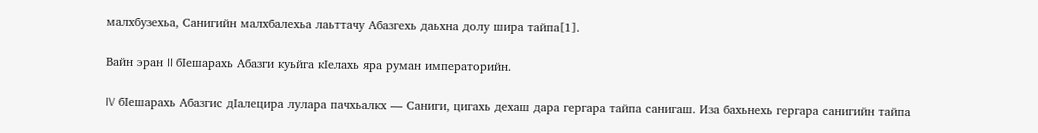малхбузехьа, Санигийн малхбалехьа лаьттачу Абазгехь даьхна долу шира тайпа[1].

Вайн эран II бӀешарахь Абазги куьйга кӀелахь яра руман императорийн.

IV бӀешарахь Абазгис дӀалецира лулара пачхьалкх — Саниги, цигахь дехаш дара гергара тайпа санигаш. Иза бахьнехь гергара санигийн тайпа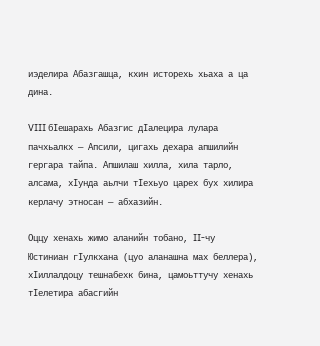иэделира Абазгашца, кхин исторехь хьаха а ца дина.

VIII бӀешарахь Абазгис дӀалецира лулара пачхьалкх — Апсили, цигахь дехара апшилийн гергара тайпа. Апшилаш хилла, хила тарло, алсама, хӀунда аьлчи тӀехьуо царех бух хилира керлачу этносан — абхазийн.

Оццу хенахь жимо аланийн тобано, II-чу Юстиниан гӀулкхана (цуо аланашна мах беллера), хӀиллалдоцу тешнабехк бина, цамоьттучу хенахь тӀелетира абасгийн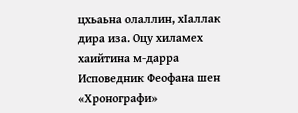цхьаьна олаллин, хӀаллак дира иза. Оцу хиламех хаийтина м-дарра Исповедник Феофана шен «Хронографи»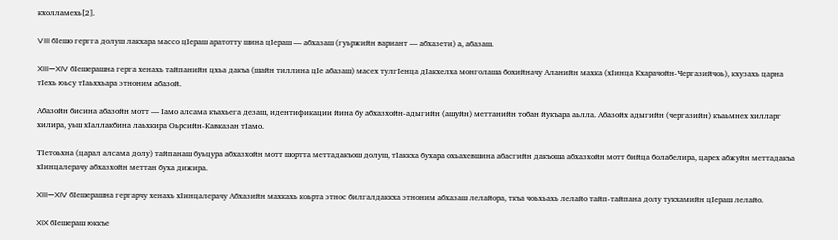кхолламехь[2].

VIII бӀешо гергга долуш лакхара массо цӀераш аратотту шина цӀераш — абхазаш (гуьржийн вариант — абхазети) а, абазаш.

XIII—XIV бӀешерашна герга хенахь тайпанийн цхьа дакъа (шайн тиллина цӀе абазаш) масех тулгӀенца дӀакхелха монголаша бохийначу Аланийн махка (хӀинца Кхарачойн-Чергазийчоь), кхузахь царна тӀехь юьсу тӀаьххьара этноним абазой.

Абазойн бисина абазойн мотт — Ӏамо алсама къахьега дезаш, идентификации йина бу абхазхойн-адыгийн (ашуйн) меттанийн тобан йукъара аьлла. Абазойх адыгийн (чергазийн) къаьмнех хилларг хилира, уьш хӀаллакбина лаьхкира Оьрсийн-Кавказан тӀамо.

ТӀетоьхна (царал алсама долу) тайпанаш буьцура абхазхойн мотт шортта меттадакъош долуш, тӀаккха бухара охьахевшина абасгийн дакъоша абхазхойн мотт бийца болабелира, царех абжуйн меттадакъа хӀинцалерачу абхазхойн меттан буха дижира.

XIII—XIV бӀешерашна гергарчу хенахь хӀинцалерачу Абхазийн махкахь коьрта этнос билгалдаккха этноним абхазаш лелайора, ткъа чоьхьахь лелайо тайп-тайпана долу тукхамийн цӀераш лелайо.

XIX бӀешераш юккъе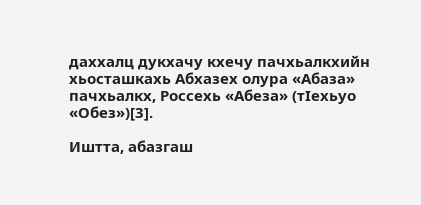даххалц дукхачу кхечу пачхьалкхийн хьосташкахь Абхазех олура «Абаза» пачхьалкх, Россехь «Абеза» (тӀехьуо «Обез»)[3].

Иштта, абазгаш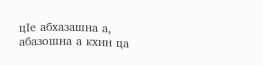цӀе абхазашна а, абазошна а кхин ца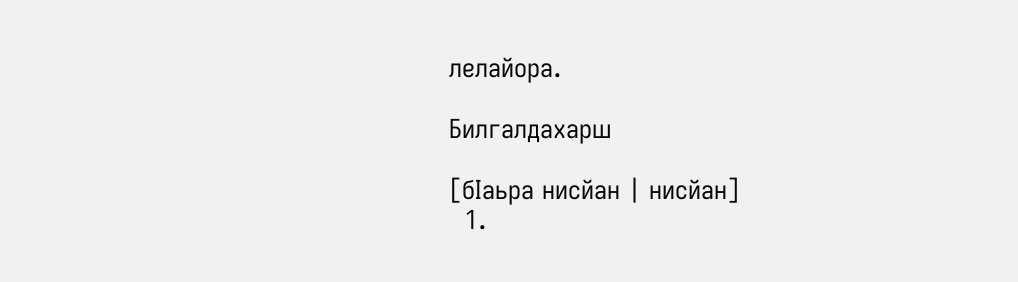лелайора.

Билгалдахарш

[бӀаьра нисйан | нисйан]
  1.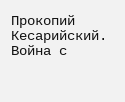Прокопий Кесарийский. Война с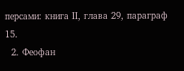персами: книга II, глава 29, параграф 15.
  2. Феофан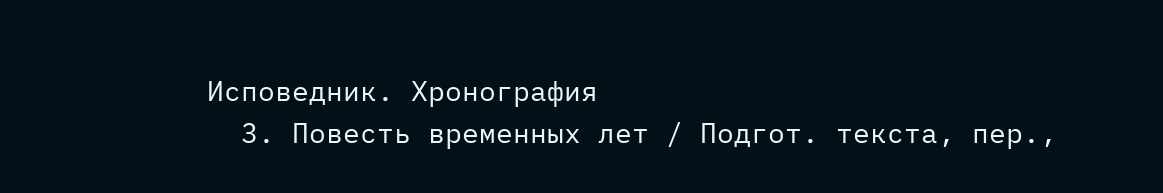Исповедник. Хронография
  3. Повесть временных лет / Подгот. текста, пер.,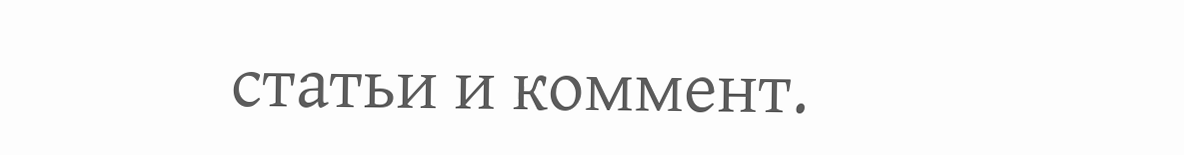статьи и коммент.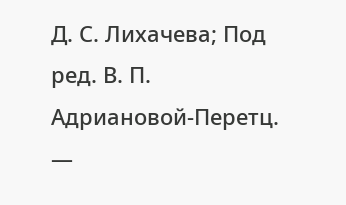Д. С. Лихачева; Под ред. В. П. Адриановой-Перетц. —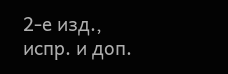2-е изд., испр. и доп.